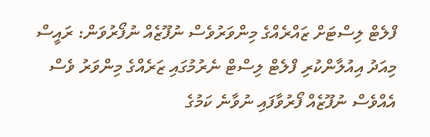ފްލެޓް ލިސްޓަށް ޒައްރެއްގެ މިންވަރުވެސް ނުފޫޒެއް ނުފޯރުވަން: ރައީސް
މިއަދު އިއުލާންކުރި ފްލެޓް ލިސްޓް ނެރުމުގައި ޒަރެއްގެ މިންވަރު ވެސް އެއްވެސް ނުފޫޒެއް ފޯރުވާފައި ނުވާނެ ކަމުގެ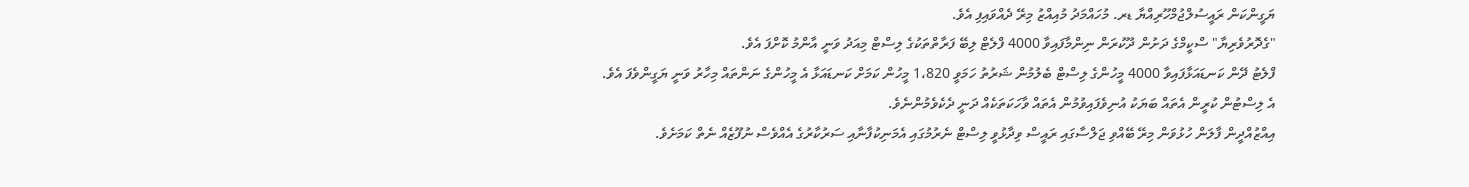ޔަގީންކަން ރައީސުލްޖުމްހޫރިއްޔާ ޑރ. މުހައްމަދު މުއިއްޒު މިރޭ ދެއްވައިފި އެވެ.
"ގެދޮރުވެރިޔާ" ސްކީމްގެ ދަށުން ދޫކުރަން ނިންމާފައިވާ 4000 ފްލެޓް ލިބޭ ފަރާތްތަކުގެ ލިސްޓް މިއަދު ވަނީ އާންމު ކޮށްފަ އެވެ.
ފްލެޓު ދޭން ކަނޑައަޅާފައިވާ 4000 މީހުންގެ ލިސްޓް ބެލުމުން ޝަރުތު ހަމަވީ 1،820 މީހުން ކަމަށް ކަނޑައަޅާ އެ މީހުންގެ ނަންތައް މިހާރު ވަނީ ޔަގީންވެފަ އެވެ. އެ ލިސްޓުން ކުރީން އެތައް ބަޔަކު އުނިވެފައިވުމުން އެތައް ވާހަކަތަކެއް ދަނީ ދެކެވެމުންނެވެ.
އިއްޒުއްދީން ފާލަން ހުޅުވަން މިރޭ ބޭއްވި ޖަލްސާގައި ރައީސް ވިދާޅުވީ ލިސްޓް ނެރުމުގައި އެމަނިކުފާނާއި ސަރުކާރުގެ އެއްވެސް ނުފޫޒެއް ނެތް ކަމަށެވެ.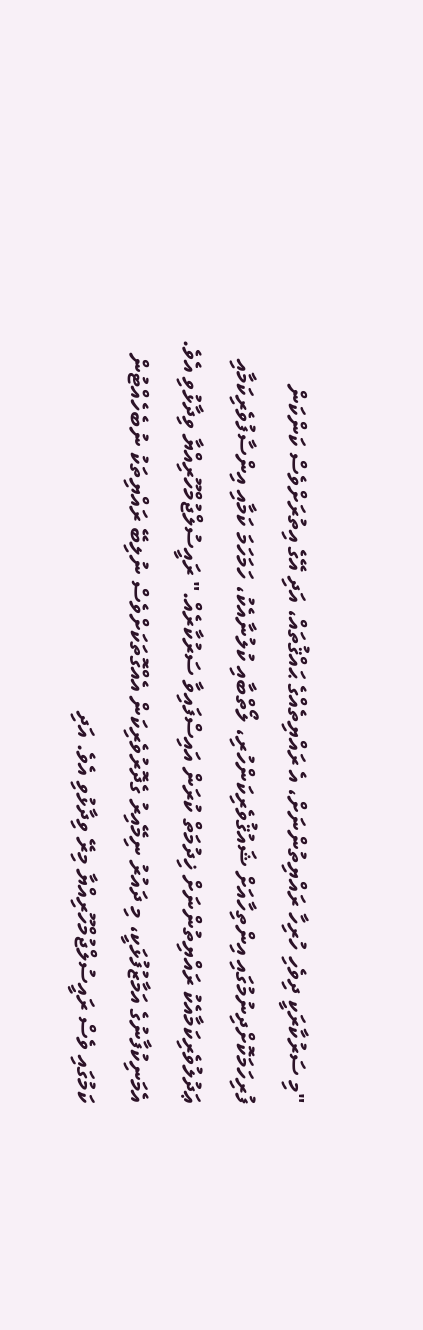"މި ސަރުކާރަކީ ދިވެހި ހުރިހާ ރައްޔިތުންނަށް، އެ ރައްޔިތެއްގެ ޙައްޤުތައް، އަދި އޭގެ އިތުރަށްވެސް ކަންކަން ފުރިހަމަކޮށްދިނުމުގައި އިންތިހާއަށް ޝައުޤުވެރިކަންހުރި، ލޯތްބާއި ކުލުނާއެކު، ހަމަހަމަ ކަމާއި އިންސާފުވެރިކަމާއި ޢަދުލުވެރިކަމާއެކު ރައްޔިތުންނަށް ޚިދުމަތް ކުރަން އައިސްފައިވާ ސަރުކާރެއް." ރައީސުލްޖުމްހޫރިއްޔާ ވިދާޅުވި އެވެ.
އެމަނިކުފާނުގެ އަމާޒުފުޅަކީ، މި ދައުރު ނިމޭއިރު ގެދޮރުވެރިކަން އެއްގޮތަކަށްވެސް ނުލިބޭ ރައްޔިތަކު ނުބެހެއްޓުން ކަމުގައި ވެސް ރައީސުލްޖުމްހޫރިއްޔާ މިރޭ ވިދާޅުވި އެވެ. އަދި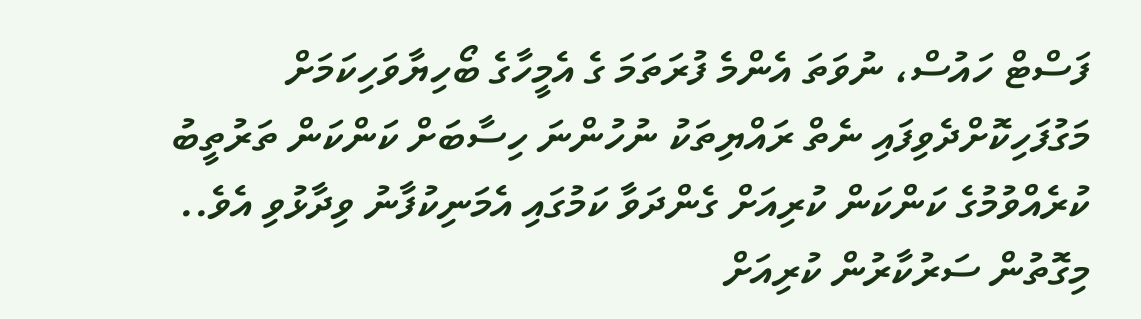ފަސްޓް ހައުސް، ނުވަތަ އެންމެ ފުރަތަމަ ގެ އެމީހާގެ ބޯހިޔާވަހިކަމަށް މަގުފަހިކޮށްދެވިފައި ނެތް ރައްޔިތަކު ނުހުންނަ ހިސާބަށް ކަންކަން ތަރުތީބު ކުރެއްވުމުގެ ކަންކަން ކުރިއަށް ގެންދަވާ ކަމުގައި އެމަނިކުފާނު ވިދާޅުވި އެވެ.. މިގޮތުން ސަރުކާރުން ކުރިއަށް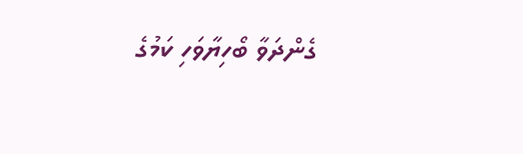ގެންދަވާ ބޯހިޔާވަހި ކަމުގެ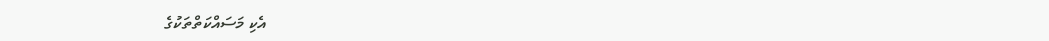އެކި މަސައްކަތްތަކުގެ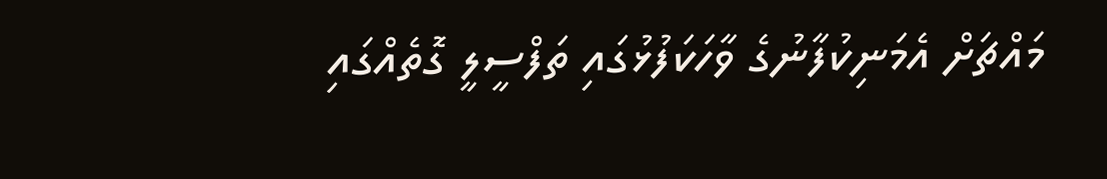މައްޗަށް އެމަނިކުފާނުގެ ވާހަކަފުޅުގައި ތަފްސީލީ ގޮތެއްގައި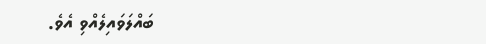ބައްލަވައިލެއްވި އެވެ.